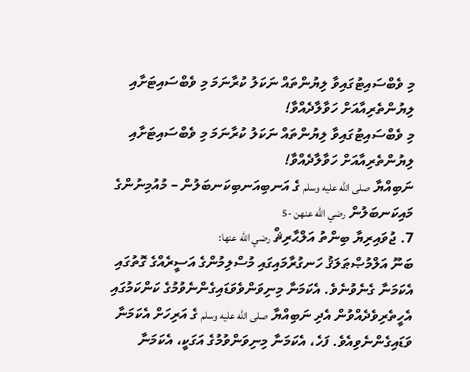މި ވެބްސައިޓުގައިވާ ލިޔުންތައް ނަކަލު ކުރާނަމަ މި ވެބްސައިޓަށާއި ލިޔުންތެރިއާއަށް ހަވާލާދެއްވާ!
މި ވެބްސައިޓުގައިވާ ލިޔުންތައް ނަކަލު ކުރާނަމަ މި ވެބްސައިޓަށާއި ލިޔުންތެރިއާއަށް ހަވާލާދެއްވާ!
ނަބިއްޔާ صلى الله عليه وسلم ގެ އަނބިއަނބިކަނބަލުން – މުއުމިނުންގެ މައިކަނބަލުން رضي الله عنهن -5
7. ޖުވައިރިޔާ ބިންތު އަލްޙާރިޘް رضي الله عنها:
ބަނޫ އަލްމުޞްޠަލަޤު ހަނގުރާމައިގައި މުސްލިމުންގެ އަސީރެއްގެ ގޮތުގައި އެކަމަނާ ގެނެވުނެވެ. އެކަމަނާ މިނިވަންވެވަޑައިގެންނެވުމުގެ ކަންކަމުގައި އެހީތެރިވެދެއްވުން އެދި ނަބިއްޔާ صلى الله عليه وسلم ގެ އަރިހަށް އެކަމަނާ ވަޑައިގެންނެވިއެވެ. ފަހެ، އެކަމަނާ މިނިވަންވުމުގެ އަގަކީ، އެކަމަނާ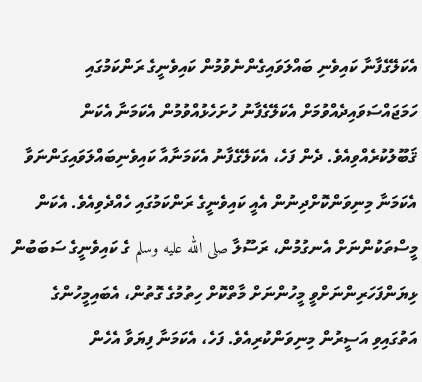އެކަލޭގެފާނާ ކައިވެނި ބައްލަވައިގެންނެވުމުން ކައިވެނީގެ ރަންކަމުގައި ހަމަޖައްސަވައިދެއްވުމަށް އެކަލޭގެފާނު ހުށަހެޅުއްވުމުން އެކަމަނާ އެކަން ޤަބޫލުކުރެއްވިއެވެ. ދެން ފަހެ، އެކަލޭގެފާނު އެކަމަނާއާ ކައިވެނިބައްލަވައިގަންނަވާ އެކަމަނާ މިނިވަންކޮށްދިނުން އެއީ ކައިވެނީގެ ރަންކަމުގައި ހެއްދެވިއެވެ. އެކަން މީސްތަކުންނަށް އެނގުމުން، ރަސޫލާ صلى الله عليه وسلم ގެ ކައިވެނީގެ ސަބަބުން ޅިޔަންފަހަރިންނަށްވީ މީހުންނަށް މާތްކޮށް ހިތުމުގެ ގޮތުން، އެބައިމީހުންގެ އަތުގައިވި އަސީރުން މިނިވަންކުރިއެވެ. ފަހެ، އެކަމަނާ ފިޔަވާ އެހެން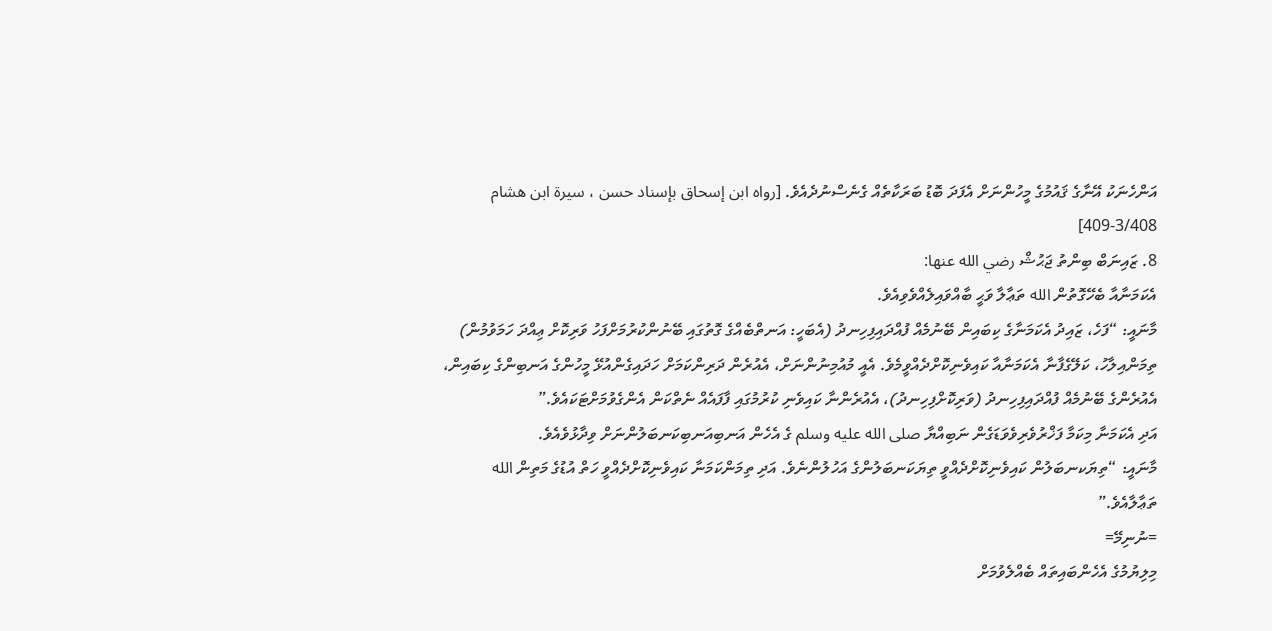އަންހެނަކު އޭނާގެ ޤައުމުގެ މީހުންނަށް އެފަދަ ބޮޑު ބަރަކާތެއް ގެނެސްނުދެއެވެ. [رواه ابن إسحاق بإسناد حسن ، سيرة ابن هشام 3/408-409]
8. ޒައިނަބް ބިންތު ޖަޙުޝް رضي الله عنها:
އެކަމަނާއާ ބެހޭގޮތުން الله ތަޢާލާ ވަޙީ ބާއްވައިލެއްވެވިއެވެ.
މާނައީ: “ފަހެ، ޒައިދު އެކަމަނާގެ ކިބައިން ބޭނުމެއް ފުއްދައިފިހިނދު (އެބަހީ: އަނތްބެއްގެ ގޮތުގައި ބޭނުންކުރުމަށްފަހު ވަރިކޮށް ޢިއްދަ ހަމަވުމުން) ތިމަންއިލާހު، ކަލޭގެފާނާ އެކަމަނާއާ ކައިވެނިކޮށްދެއްވީމެވެ. އެއީ މުއުމިނުންނަށް، އެއުރެން ދަރިންކަމަށް ހަދައިގެންއުޅޭ މީހުންގެ އަނބިންގެ ކިބައިން، އެއުރެންގެ ބޭނުމެއް ފުއްދައިފިހިނދު (ވަރިކޮށްފިހިނދު)، އެއުރެންނާ ކައިވެނި ކުރުމުގައި ފާފައެއް ނެތްކަން އެންގެވުމަށްޓަކައެވެ.”
އަދި އެކަމަނާ މިކަމާ ފަޚްރުވެރިވެވަޑަގެން ނަބިއްޔާ صلى الله عليه وسلم ގެ އެހެން އަނބިއަނބިކަނބަލުންނަށް ވިދާޅުވެއެވެ.
މާނައީ: “ތިޔަކނބަލުން ކައިވެނިކޮށްދެއްވީ ތިޔަކަނބަލުންގެ އަހުލުންނެވެ. އަދި ތިމަންކަމަނާ ކައިވެނިކޮށްދެއްވީ ހަތް އުޑުގެ މަތިން الله ތަޢާލާއެވެ.”
=ނުނިމޭ=
މިލިޔުމުގެ އެހެންބައިތައް ބެއްލެވުމަށް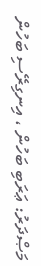މަޞްދަރު: ޢަރަބި ބަހުން ، އިނގިރޭސި ބަހުން